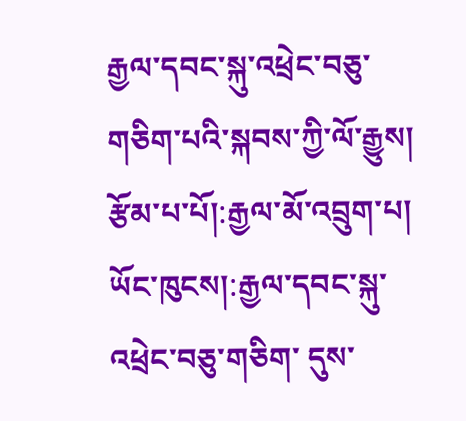རྒྱལ་དབང་སྐུ་འཕྲེང་བཅུ་གཅིག་པའི་སྐབས་ཀྱི་ལོ་རྒྱུས།
རྩོམ་པ་པོ།:རྒྱལ་མོ་འབྲུག་པ། ཡོང་ཁུངས།:རྒྱལ་དབང་སྐུ་འཕྲེང་བཅུ་གཅིག་ དུས་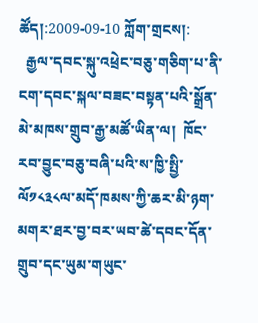ཚོད།:2009-09-10 ཀློག་གྲངས།:
  རྒྱལ་དབང་སྐུ་འཕྲེང་བཅུ་གཅིག་པ་ནི་ངག་དབང་སྐལ་བཟང་བསྟན་པའི་སྒྲོན་མེ་མཁས་གྲུབ་རྒྱ་མཚོ་ཡིན་ལ།  ཁོང་རབ་བྱུང་བཅུ་བཞི་པའི་ས་ཁྱི་སྤྱི་ལོ༡༨༣༨ལ་མདོ་ཁམས་ཀྱི་ཆར་མི་ཉག་མགར་ཐར་བྱ་བར་ཡབ་ཚེ་དབང་དོན་གྲུབ་དང་ཡུམ་གཡུང་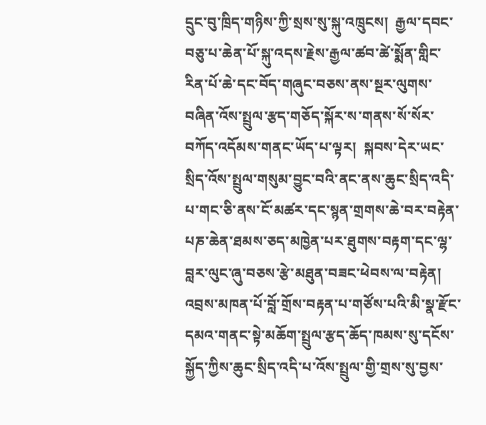དྲུང་བུ་ཁྲིད་གཉིས་ཀྱི་སྲས་སུ་སྐུ་འཁྲུངས།  རྒྱལ་དབང་བཅུ་པ་ཆེན་པོ་སྐུ་འདས་རྗེས་རྒྱལ་ཚབ་ཚེ་སྨོན་གླིང་རིན་པོ་ཆེ་དང་བོད་གཞུང་བཅས་ནས་སྔར་ལུགས་བཞིན་འོས་སྤྲུལ་རྩད་གཅོད་སྐོར་ས་གནས་སོ་སོར་བཀོད་འདོམས་གནང་ཡོད་པ་ལྟར།  སྐབས་དེར་ཡང་སྲིད་འོས་སྤྲུལ་གསུམ་བྱུང་བའི་ནང་ནས་ཆུང་སྲིད་འདི་པ་གང་ཅི་ནས་ངོ་མཚར་དང་སྙན་གྲགས་ཆེ་བར་བརྟེན་པཎ་ཆེན་ཐམས་ཅད་མཁྱེན་པར་ཐུགས་བརྟག་དང་ལྷ་བླར་ལུང་ཞུ་བཅས་རྩེ་མཐུན་བཟང་ཕེབས་ལ་བརྟེན།  འབྲས་མཁན་པོ་བློ་གྲོས་བརྟན་པ་གཙོས་པའི་མི་སྣ་རྫོང་དམའ་གནང་སྟེ་མཆོག་སྤྲུལ་རྩད་ཆོད་ཁམས་སུ་དངོས་སྐྱོད་ཀྱིས་ཆུང་སྲིད་འདི་པ་འོས་སྤྲུལ་གྱི་གྲས་སུ་བྱས་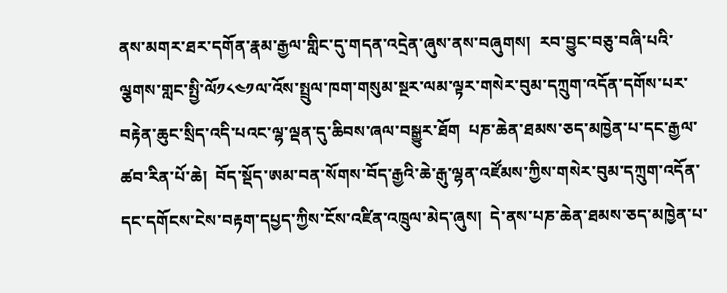ནས་མགར་ཐར་དགོན་རྣམ་རྒྱལ་གླིང་དུ་གདན་འདྲེན་ཞུས་ནས་བཞུགས།  རབ་བྱུང་བཅུ་བཞི་པའི་ལྕགས་གླང་སྤྱི་ལོ༡༨༤༡ལ་འོས་སྤྲུལ་ཁག་གསུམ་སྔར་ལམ་ལྟར་གསེར་བུམ་དཀྲུག་འདོན་དགོས་པར་བརྟེན་ཆུང་སྲིད་འདི་པའང་ལྷ་ལྡན་དུ་ཆིབས་ཞལ་བསྒྱུར་ཐོག  པཎ་ཆེན་ཐམས་ཅད་མཁྱེན་པ་དང་རྒྱལ་ཚབ་རིན་པོ་ཆེ།  བོད་སྡོད་ཨམ་བན་སོགས་བོད་རྒྱའི་ཆེ་རྒུ་ལྷན་འཛོམས་ཀྱིས་གསེར་བུམ་དཀྲུག་འདོན་དང་དགོངས་ངེས་བརྟག་དཔྱད་ཀྱིས་ངོས་འཛིན་འཁྲུལ་མེད་ཞུས།  དེ་ནས་པཎ་ཆེན་ཐམས་ཅད་མཁྱེན་པ་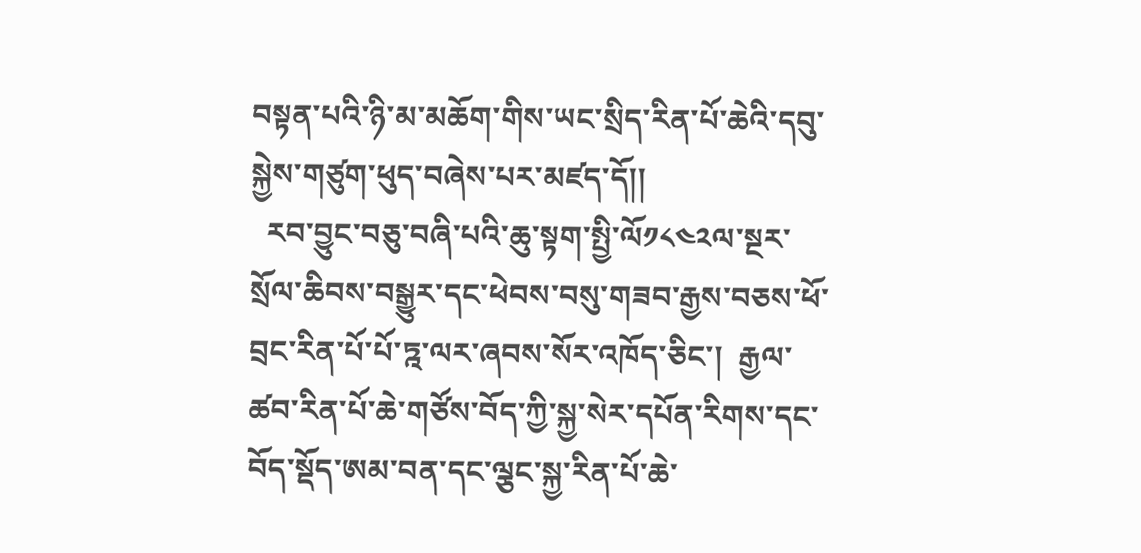བསྟན་པའི་ཉི་མ་མཆོག་གིས་ཡང་སྲིད་རིན་པོ་ཆེའི་དབུ་སྐྱེས་གཙུག་ཕུད་བཞེས་པར་མཛད་དོ།།
  རབ་བྱུང་བཅུ་བཞི་པའི་ཆུ་སྟག་སྤྱི་ལོ༡༨༤༢ལ་སྔར་སྲོལ་ཆིབས་བསྒྱུར་དང་ཕེབས་བསུ་གཟབ་རྒྱས་བཅས་ཕོ་བྲང་རིན་པོ་པོ་ཏྰ་ལར་ཞབས་སོར་འཁོད་ཅིང་།  རྒྱལ་ཚབ་རིན་པོ་ཆེ་གཙོས་བོད་ཀྱི་སྐྱ་སེར་དཔོན་རིགས་དང་བོད་སྡོད་ཨམ་བན་དང་ལྕང་སྐྱ་རིན་པོ་ཆེ་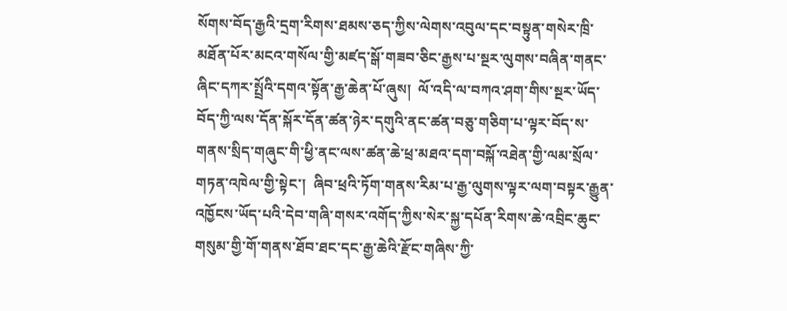སོགས་བོད་རྒྱའི་དྲག་རིགས་ཐམས་ཅད་ཀྱིས་ལེགས་འབུལ་དང་བསྟུན་གསེར་ཁྲི་མཐོན་པོར་མངའ་གསོལ་གྱི་མཛད་སྒོ་གཟབ་ཅིང་རྒྱས་པ་སྔར་ལུགས་བཞིན་གནང་ཞིང་དཀར་སྤྲོའི་དགའ་སྟོན་རྒྱ་ཆེན་པོ་ཞུས།  ལོ་འདི་ལ་བཀའ་ཤག་གིས་སྔར་ཡོད་བོད་ཀྱི་ལས་དོན་སྐོར་དོན་ཚན་ཉེར་དགུའི་ནང་ཚན་བཅུ་གཅིག་པ་ལྟར་བོད་ས་གནས་སྲིད་གཞུང་གི་ཕྱི་ནང་ལས་ཚན་ཆེ་ཕྲ་མཐའ་དག་བསྐོ་འཐེན་གྱི་ལམ་སྲོལ་གཏན་འཁེལ་གྱི་སྟེང་།  ཞིབ་ཕྲའི་ཏོག་གནས་རིམ་པ་རྒྱ་ལུགས་ལྟར་ལག་བསྟར་རྒྱུན་འཁྱོངས་ཡོད་པའི་དེབ་གཞི་གསར་འགོད་ཀྱིས་སེར་སྐྱ་དཔོན་རིགས་ཆེ་འབྲིང་ཆུང་གསུམ་གྱི་གོ་གནས་ཐོབ་ཐང་དང་རྒྱ་ཆེའི་རྫོང་གཞིས་ཀྱི་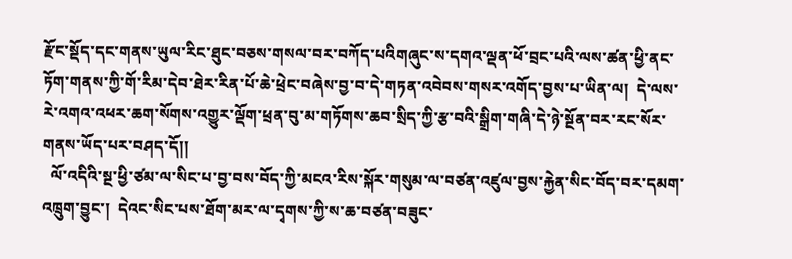རྫོང་སྡོད་དང་གནས་ཡུལ་རིང་ཐུང་བཅས་གསལ་བར་བཀོད་པའིགཞུང་ས་དགའ་ལྡན་ཕོ་བྲང་པའི་ལས་ཚན་ཕྱི་ནང་ཏོག་གནས་ཀྱི་གོ་རིམ་དེབ་ཐེར་རིན་པོ་ཆེ་ཕྲེང་བཞེས་བྱ་བ་དེ་གཏན་འབེབས་གསར་འགོད་བྱས་པ་ཡིན་ལ།  དེ་ལས་རེ་འགའ་འཕར་ཆག་སོགས་འགྱུར་ལྡོག་ཕྲན་བུ་མ་གཏོགས་ཆབ་སྲིད་ཀྱི་རྩ་བའི་སྒྲིག་གཞི་དེ་ཉེ་སྔོན་བར་རང་སོར་གནས་ཡོད་པར་བཤད་དོ།།
  ལོ་འདིའི་སྔ་ཕྱི་ཙམ་ལ་སིང་པ་བྱ་བས་བོད་ཀྱི་མངའ་རིས་སྐོར་གསུམ་ལ་བཙན་འཛུལ་བྱས་རྐྱེན་སིང་བོད་བར་དམག་འཁྲུག་བྱུང་།  དེའང་སིང་པས་ཐོག་མར་ལ་དྭགས་ཀྱི་ས་ཆ་བཙན་བཟུང་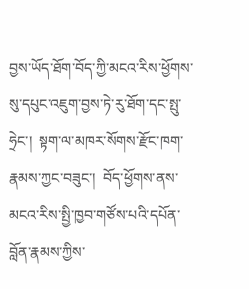བྱས་ཡོད་ཐོག་བོད་ཀྱི་མངའ་རིས་ཕྱོགས་སུ་དཔུང་འཇུག་བྱས་ཏེ་རུ་ཐོག་དང་སྤུ་ཧྲེང་།  སྟག་ལ་མཁར་སོགས་རྫོང་ཁག་རྣམས་ཀྱང་བཟུང་།  བོད་ཕྱོགས་ནས་མངའ་རིས་སྤྱི་ཁྱབ་གཙོས་པའི་དཔོན་བློན་རྣམས་ཀྱིས་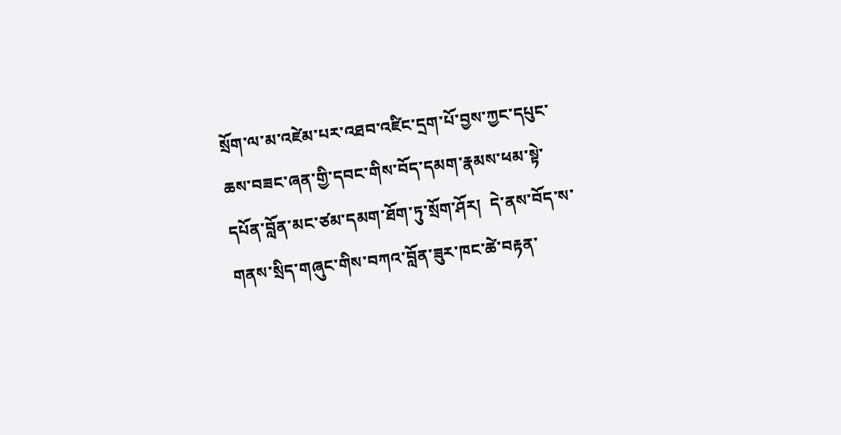སྲོག་ལ་མ་འཛེམ་པར་འཐབ་འཛིང་དྲག་པོ་བྱས་ཀྱང་དཔུང་ཆས་བཟང་ཞན་གྱི་དབང་གིས་བོད་དམག་རྣམས་ཕམ་སྟེ་དཔོན་བློན་མང་ཙམ་དམག་ཐོག་ཏུ་སྲོག་ཤོར།  དེ་ནས་བོད་ས་གནས་སྲིད་གཞུང་གིས་བཀའ་བློན་ཟུར་ཁང་ཚེ་བརྟན་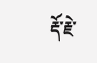རྡོ་རྗེ་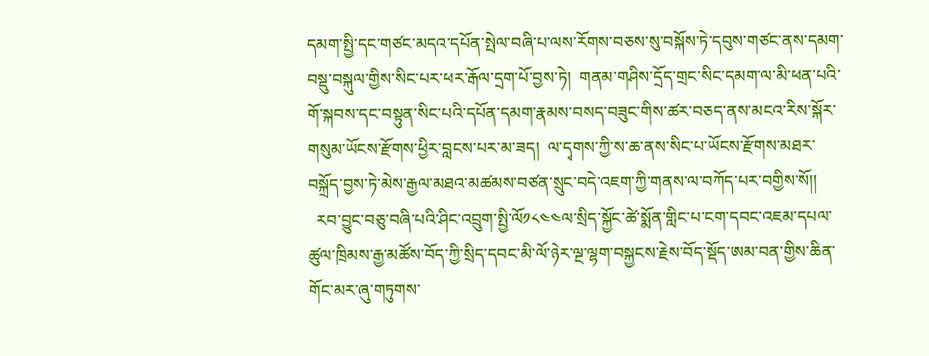དམག་སྤྱི་དང་གཙང་མདའ་དཔོན་སྤེལ་བཞི་པ་ལས་རོགས་བཅས་སུ་བསྐོས་ཏེ་དབུས་གཙང་ནས་དམག་བསྡུ་བསྐུལ་གྱིས་སིང་པར་ཕར་རྒོལ་དྲག་པོ་བྱས་ཏེ།  གནམ་གཤིས་དྲོད་གྲང་སིང་དམག་ལ་མི་ཕན་པའི་གོ་སྐབས་དང་བསྟུན་སིང་པའི་དཔོན་དམག་རྣམས་བསད་བཟུང་གིས་ཚར་བཅད་ནས་མངའ་རིས་སྐོར་གསུམ་ཡོངས་རྫོགས་ཕྱིར་བླངས་པར་མ་ཟད།  ལ་དྭགས་ཀྱི་ས་ཆ་ནས་སིང་པ་ཡོངས་རྫོགས་མཐར་བསྐྲོད་བྱས་ཏེ་མེས་རྒྱལ་མཐའ་མཚམས་བཙན་སྲུང་བདེ་འཇག་ཀྱི་གནས་ལ་བཀོད་པར་བགྱིས་སོ།།
  རབ་བྱུང་བཅུ་བཞི་པའི་ཤིང་འབྲུག་སྤྱི་ལོ༡༨༤༤ལ་སྲིད་སྐྱོང་ཚེ་སྨོན་གླིང་པ་ངག་དབང་འཇམ་དཔལ་ཚུལ་ཁྲིམས་རྒྱ་མཚོས་བོད་ཀྱི་སྲིད་དབང་མི་ལོ་ཉེར་ལྔ་ལྷག་བསྐྱངས་རྗེས་བོད་སྡོད་ཨམ་བན་གྱིས་ཆིན་གོང་མར་ཞུ་གཏུགས་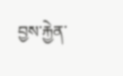བྱས་རྐྱེན་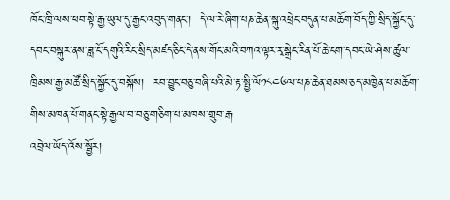ཁོང་ཁྲི་ལས་ཕབ་སྟེ་རྒྱ་ཡུལ་དུ་རྒྱང་འབུད་གནང་།  དེ་ལ་རེ་ཞིག་པཎ་ཆེན་སྐུ་འཕྲེང་བདུན་པ་མཆོག་བོད་ཀྱི་སྲིད་སྐྱོང་དུ་དབང་བསྐུར་ནས་ཟླ་ངོ་དགུའི་རིང་སྲིད་མཛད་ཅིང་དེ་ནས་གོང་མའི་བཀའ་ལྟར་རྭ་སྒྲེང་རིན་པོ་ཆེ་ངག་དབང་ཡེ་ཤེས་ཚུལ་ཁྲིམས་རྒྱ་མཚོ་སྲིད་སྐྱོང་དུ་བསྐོས།  རབ་བྱུང་བཅུ་བཞི་པའི་མེ་རྟ་སྤྱི་ལོ༡༨༤༦ལ་པཎ་ཆེན་ཐམས་ཅད་མཁྱེན་པ་མཆོག་གིས་མཁན་པོ་གནང་སྟེ་རྒྱལ་བ་བཅུ་གཅིག་པ་མཁས་གྲུབ་རྒ
འབྲེལ་ཡོད་འོས་སྦྱོར།